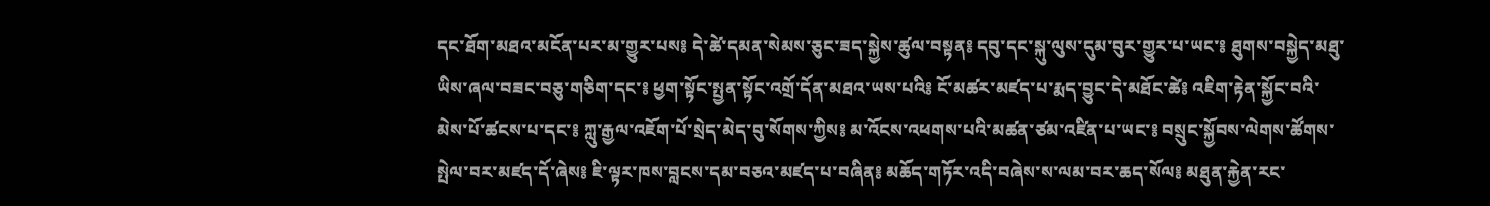དང་ཐོག་མཐའ་མངོན་པར་མ་གྱུར་པས༔ དེ་ཚེ་དམན་སེམས་ཅུང་ཟད་སྐྱེས་ཚུལ་བསྟན༔ དབུ་དང་སྐུ་ལུས་དུམ་བུར་གྱུར་པ་ཡང་༔ ཐུགས་བསྐྱེད་མཐུ་ཡིས་ཞལ་བཟང་བཅུ་གཅིག་དང་༔ ཕྱག་སྟོང་སྤྱན་སྟོང་འགྲོ་དོན་མཐའ་ཡས་པའི༔ ངོ་མཚར་མཛད་པ་རྨད་བྱུང་དེ་མཐོང་ཚེ༔ འཇིག་རྟེན་སྐྱོང་བའི་མེས་པོ་ཚངས་པ་དང་༔ ཀླུ་རྒྱལ་འཇོག་པོ་སྲེད་མེད་བུ་སོགས་ཀྱིས༔ མ་འོངས་འཕགས་པའི་མཚན་ཙམ་འཛིན་པ་ཡང་༔ བསྲུང་སྐྱོབས་ལེགས་ཚོགས་སྤེལ་བར་མཛད་དོ་ཞེས༔ ཇི་ལྟར་ཁས་བླངས་དམ་བཅའ་མཛད་པ་བཞིན༔ མཆོད་གཏོར་འདི་བཞེས་ས་ལམ་བར་ཆད་སོལ༔ མཐུན་རྐྱེན་རང་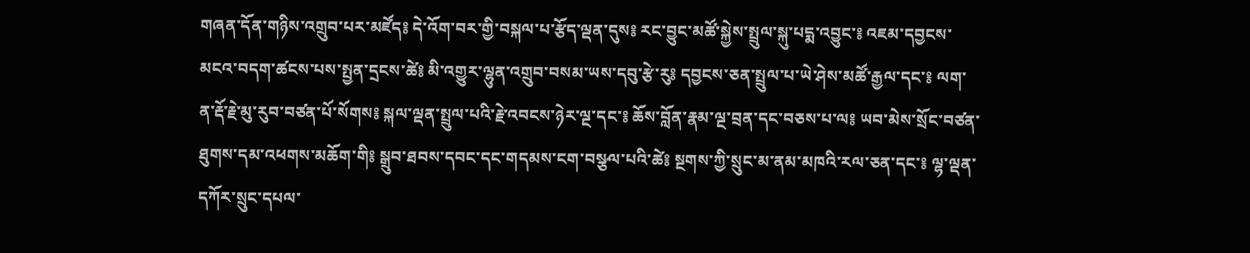གཞན་དོན་གཉིས་འགྲུབ་པར་མཛོད༔ དེ་འོག་བར་གྱི་བསྐལ་པ་རྩོད་ལྡན་དུས༔ རང་བྱུང་མཚོ་སྐྱེས་སྤྲུལ་སྐུ་པདྨ་འབྱུང་༔ འཇམ་དབྱངས་མངའ་བདག་ཚངས་པས་སྤྱན་དྲངས་ཚེ༔ མི་འགྱུར་ལྷུན་འགྲུབ་བསམ་ཡས་དབུ་རྩེ་རུ༔ དབྱངས་ཅན་སྤྲུལ་པ་ཡེ་ཤེས་མཚོ་རྒྱལ་དང་༔ ལག་ན་རྡོ་རྗེ་མུ་རུབ་བཙན་པོ་སོགས༔ སྐལ་ལྡན་སྤྲུལ་པའི་རྗེ་འབངས་ཉེར་ལྔ་དང་༔ ཆོས་བློན་རྣམ་ལྔ་བྲན་དང་བཅས་པ་ལ༔ ཡབ་མེས་སྲོང་བཙན་ཐུགས་དམ་འཕགས་མཆོག་གི༔ སྒྲུབ་ཐབས་དབང་དང་གདམས་ངག་བསྩལ་པའི་ཚེ༔ སྔགས་ཀྱི་སྲུང་མ་ནམ་མཁའི་རལ་ཅན་དང་༔ ལྷ་ལྡན་དཀོར་སྲུང་དཔལ་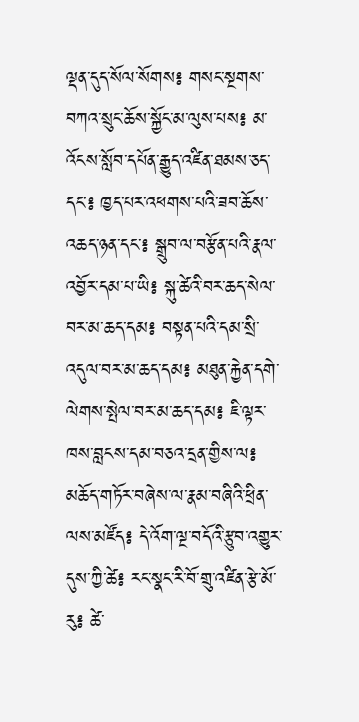ལྡན་དུད་སོལ་སོགས༔ གསང་སྔགས་བཀའ་སྲུང་ཆོས་སྐྱོང་མ་ལུས་པས༔ མ་འོངས་སློབ་དཔོན་རྒྱུད་འཛིན་ཐམས་ཅད་དང་༔ ཁྱད་པར་འཕགས་པའི་ཟབ་ཆོས་འཆད་ཉན་དང་༔ སྒྲུབ་ལ་བརྩོན་པའི་རྣལ་འབྱོར་དམ་པ་ཡི༔ སྐུ་ཚེའི་བར་ཆད་སེལ་བར་མ་ཆད་དམ༔ བསྟན་པའི་དམ་སྲི་འདུལ་བར་མ་ཆད་དམ༔ མཐུན་རྐྱེན་དགེ་ལེགས་སྤེལ་བར་མ་ཆད་དམ༔ ཇི་ལྟར་ཁས་བླངས་དམ་བཅའ་དྲན་གྱིས་ལ༔ མཆོད་གཏོར་བཞེས་ལ་རྣམ་བཞིའི་ཕྲིན་ལས་མཛོད༔ དེ་འོག་ལྔ་བདོའི་རྩུབ་འགྱུར་དུས་ཀྱི་ཚེ༔ རང་སྣང་རི་བོ་གྲུ་འཛིན་རྩེ་མོ་རུ༔ ཚེ་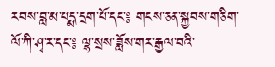རབས་བླ་མ་པདྨ་དྲག་པོ་དང་༔ གངས་ཅན་སྐྱབས་གཅིག་ལོ་ཀི་ཤྭ་ར་དང་༔ ལྷ་སྲས་ཟློས་གར་རྒྱལ་བའི་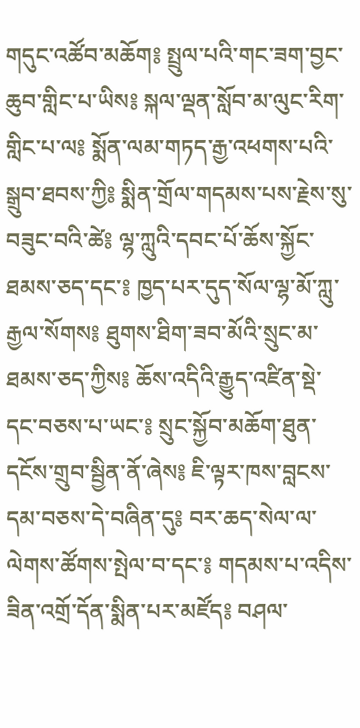གདུང་འཚོབ་མཆོག༔ སྤྲུལ་པའི་གང་ཟག་བྱང་ཆུབ་གླིང་པ་ཡིས༔ སྐལ་ལྡན་སློབ་མ་ལུང་རིག་གླིང་པ་ལ༔ སྨོན་ལམ་གཏད་རྒྱ་འཕགས་པའི་སྒྲུབ་ཐབས་ཀྱི༔ སྨིན་གྲོལ་གདམས་པས་རྗེས་སུ་བཟུང་བའི་ཚེ༔ ལྷ་ཀླུའི་དབང་པོ་ཆོས་སྐྱོང་ཐམས་ཅད་དང་༔ ཁྱད་པར་དུད་སོལ་ལྷ་མོ་ཀླུ་རྒྱལ་སོགས༔ ཐུགས་ཐིག་ཟབ་མོའི་སྲུང་མ་ཐམས་ཅད་ཀྱིས༔ ཆོས་འདིའི་རྒྱུད་འཛིན་སྡེ་དང་བཅས་པ་ཡང་༔ སྲུང་སྐྱོབ་མཆོག་ཐུན་དངོས་གྲུབ་སྦྱིན་ནོ་ཞེས༔ ཇི་ལྟར་ཁས་བླངས་དམ་བཅས་དེ་བཞིན་དུ༔ བར་ཆད་སེལ་ལ་ལེགས་ཚོགས་སྤེལ་བ་དང་༔ གདམས་པ་འདིས་ཟིན་འགྲོ་དོན་སྨིན་པར་མཛོད༔ བཤལ་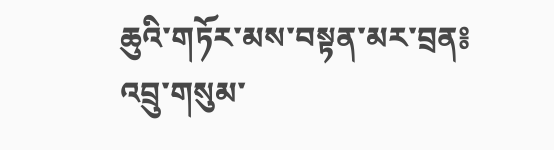ཆུའི་གཏོར་མས་བསྟན་མར་བྲན༔ འབྲུ་གསུམ་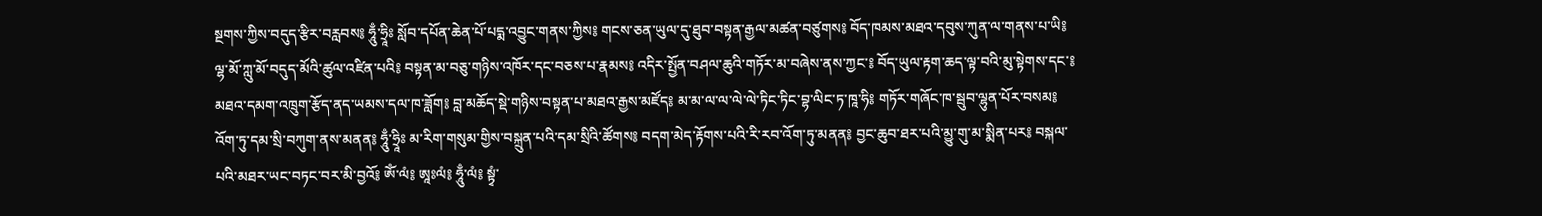སྔགས་ཀྱིས་བདུད་རྩིར་བརླབས༔ ཧཱུྃ་ཧྲཱིཿ སློབ་དཔོན་ཆེན་པོ་པདྨ་འབྱུང་གནས་ཀྱིས༔ གངས་ཅན་ཡུལ་དུ་ཐུབ་བསྟན་རྒྱལ་མཚན་བཙུགས༔ བོད་ཁམས་མཐའ་དབུས་ཀུན་ལ་གནས་པ་ཡི༔ ལྷ་མོ་ཀླུ་མོ་བདུད་མོའི་ཚུལ་འཛིན་པའི༔ བསྟན་མ་བཅུ་གཉིས་འཁོར་དང་བཅས་པ་རྣམས༔ འདིར་སྤྱོན་བཤལ་ཆུའི་གཏོར་མ་བཞེས་ནས་ཀྱང་༔ བོད་ཡུལ་རྟག་ཆད་ལྟ་བའི་མུ་སྟེགས་དང་༔ མཐའ་དམག་འཁྲུག་རྩོད་ནད་ཡམས་དལ་ཁ་ཟློག༔ བླ་མཆོད་སྡེ་གཉིས་བསྟན་པ་མཐའ་རྒྱས་མཛོད༔ མ་མ་ལ་ལ་ལེ་ལེ་ཏིང་ཏིང་བྷ་ལིང་ཏ་ཁཱ་ཧི༔ གཏོར་གཞོང་ཁ་སྦུབ་ལྷུན་པོར་བསམ༔ འོག་ཏུ་དམ་སྲི་བཀུག་ནས་མནན༔ ཧཱུྃ་ཧྲཱིཿ མ་རིག་གསུམ་གྱིས་བསྐྲུན་པའི་དམ་སྲིའི་ཚོགས༔ བདག་མེད་རྟོགས་པའི་རི་རབ་འོག་ཏུ་མནན༔ བྱང་ཆུབ་ཐར་པའི་མྱུ་གུ་མ་སྨིན་པར༔ བསྐལ་པའི་མཐར་ཡང་བཏང་བར་མི་བྱའོ༔ ཨོཾ་ལཾ༔ ཨཱཿལཾ༔ ཧཱུྃ་ལཾ༔ སྟྭཾ་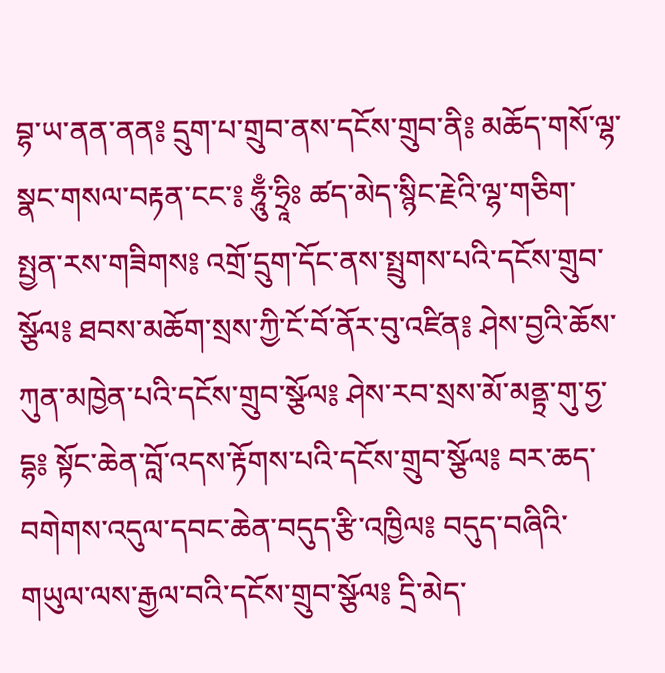བྷ་ཡ་ནན་ནན༔ དྲུག་པ་གྲུབ་ནས་དངོས་གྲུབ་ནི༔ མཆོད་གསོ་ལྷ་སྣང་གསལ་བརྟན་ངང་༔ ཧཱུྃ་ཧྲཱིཿ ཚད་མེད་སྙིང་རྗེའི་ལྷ་གཅིག་སྤྱན་རས་གཟིགས༔ འགྲོ་དྲུག་དོང་ནས་སྤྲུགས་པའི་དངོས་གྲུབ་སྩོལ༔ ཐབས་མཆོག་སྲས་ཀྱི་ངོ་བོ་ནོར་བུ་འཛིན༔ ཤེས་བྱའི་ཆོས་ཀུན་མཁྱེན་པའི་དངོས་གྲུབ་སྩོལ༔ ཤེས་རབ་སྲས་མོ་མནྟྲ་གུ་ཧྱ་དྷ༔ སྟོང་ཆེན་བློ་འདས་རྟོགས་པའི་དངོས་གྲུབ་སྩོལ༔ བར་ཆད་བགེགས་འདུལ་དབང་ཆེན་བདུད་རྩི་འཁྱིལ༔ བདུད་བཞིའི་གཡུལ་ལས་རྒྱལ་བའི་དངོས་གྲུབ་སྩོལ༔ དྲི་མེད་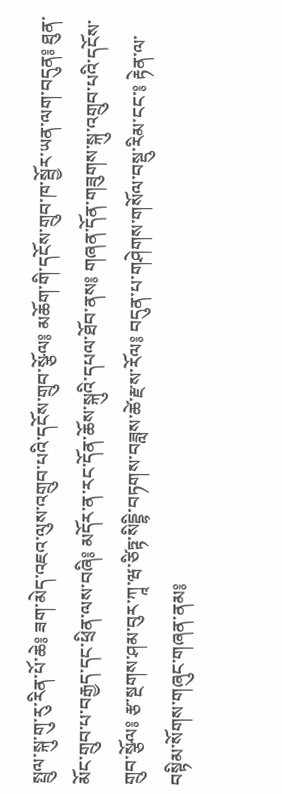སྤྲུལ་སྐུ་གུ་རུ་རིན་པོ་ཆེ༔ ཟག་མེད་འཇའ་ལུས་འགྲུབ་པའི་དངོས་གྲུབ་སྩོལ༔ མཆོག་གི་དངོས་གྲུབ་ཁ་སྦྱོར་ཡན་ལག་བདུན༔ ཐུན་མོང་གྲུབ་པ་བརྒྱད་དང་ཕྲིན་ལས་བཞི༔ མདོར་ན་རང་དོན་ཆོས་སྐུའི་དཔལ་ཐོབ་ནས༔ གཞན་དོན་གཟུགས་སྐུ་འགྲུབ་པའི་དངོས་གྲུབ་སྩོལ༔ རྩ་སྔགས་ཤམ་བུར་ཀཱ་ཝ་ཙིཏྟ་སིདྡྷི་བཏགས་བཟླས་ཚེ་རྫས་རོལ༔ བདུན་པ་གཤེགས་གསོལ་བསྡུ་རིམ་ངང་༔ རྟེན་ལ་བསྟིམ་སོགས་གཞུང་གཞན་ནམ༔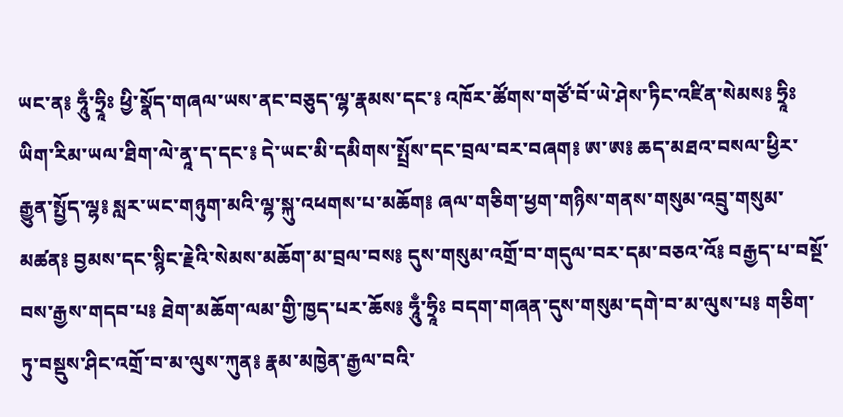ཡང་ན༔ ཧཱུྃ་ཧྲཱིཿ ཕྱི་སྣོད་གཞལ་ཡས་ནང་བཅུད་ལྷ་རྣམས་དང་༔ འཁོར་ཚོགས་གཙོ་བོ་ཡེ་ཤེས་ཏིང་འཛིན་སེམས༔ ཧྲཱིཿཡིག་རིམ་ཡལ་ཐིག་ལེ་ནཱ་ད་དང་༔ དེ་ཡང་མི་དམིགས་སྤྲོས་དང་བྲལ་བར་བཞག༔ ཨ་ཨ༔ ཆད་མཐའ་བསལ་ཕྱིར་རྒྱུན་སྤྱོད་ལྷ༔ སླར་ཡང་གཉུག་མའི་ལྷ་སྐུ་འཕགས་པ་མཆོག༔ ཞལ་གཅིག་ཕྱག་གཉིས་གནས་གསུམ་འབྲུ་གསུམ་མཚན༔ བྱམས་དང་སྙིང་རྗེའི་སེམས་མཆོག་མ་བྲལ་བས༔ དུས་གསུམ་འགྲོ་བ་གདུལ་བར་དམ་བཅའ་འོ༔ བརྒྱད་པ་བསྔོ་བས་རྒྱས་གདབ་པ༔ ཐེག་མཆོག་ལམ་གྱི་ཁྱད་པར་ཆོས༔ ཧཱུྃ་ཧྲཱིཿ བདག་གཞན་དུས་གསུམ་དགེ་བ་མ་ལུས་པ༔ གཅིག་ཏུ་བསྡུས་ཤིང་འགྲོ་བ་མ་ལུས་ཀུན༔ རྣམ་མཁྱེན་རྒྱལ་བའི་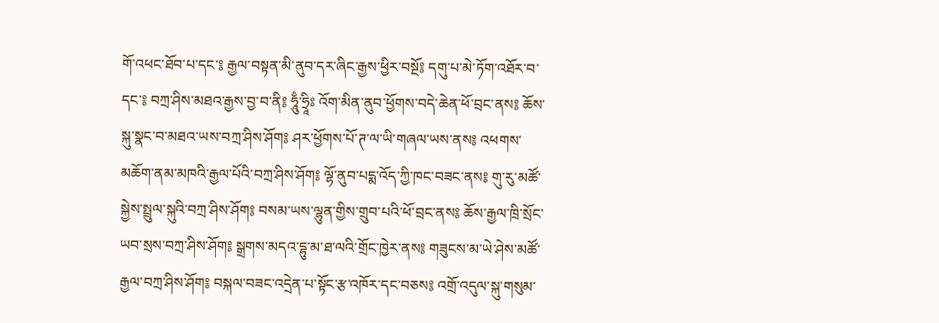གོ་འཕང་ཐོབ་པ་དང་༔ རྒྱལ་བསྟན་མི་ནུབ་དར་ཞིང་རྒྱས་ཕྱིར་བསྔོ༔ དགུ་པ་མེ་ཏོག་འཐོར་བ་དང་༔ བཀྲ་ཤིས་མཐའ་རྒྱས་བྱ་བ་ནི༔ ཧཱུྃ་ཧྲཱིཿ འོག་མིན་ནུབ་ཕྱོགས་བདེ་ཆེན་ཕོ་བྲང་ནས༔ ཆོས་སྐུ་སྣང་བ་མཐའ་ཡས་བཀྲ་ཤིས་ཤོག༔ ཤར་ཕྱོགས་པོ་ཊ་ལ་ཡི་གཞལ་ཡས་ནས༔ འཕགས་མཆོག་ནམ་མཁའི་རྒྱལ་པོའི་བཀྲ་ཤིས་ཤོག༔ ལྷོ་ནུབ་པདྨ་འོད་ཀྱི་ཁང་བཟང་ནས༔ གུ་རུ་མཚོ་སྐྱེས་སྤྲུལ་སྐུའི་བཀྲ་ཤིས་ཤོག༔ བསམ་ཡས་ལྷུན་གྱིས་གྲུབ་པའི་ཕོ་བྲང་ནས༔ ཆོས་རྒྱལ་ཁྲི་སྲོང་ཡབ་སྲས་བཀྲ་ཤིས་ཤོག༔ སྒྲགས་མདའ་དྷུ་མ་ཐ་ལའི་གྲོང་ཁྱེར་ནས༔ གཟུངས་མ་ཡེ་ཤེས་མཚོ་རྒྱལ་བཀྲ་ཤིས་ཤོག༔ བསྐལ་བཟང་འདྲེན་པ་སྟོང་རྩ་འཁོར་དང་བཅས༔ འགྲོ་འདུལ་སྐུ་གསུམ་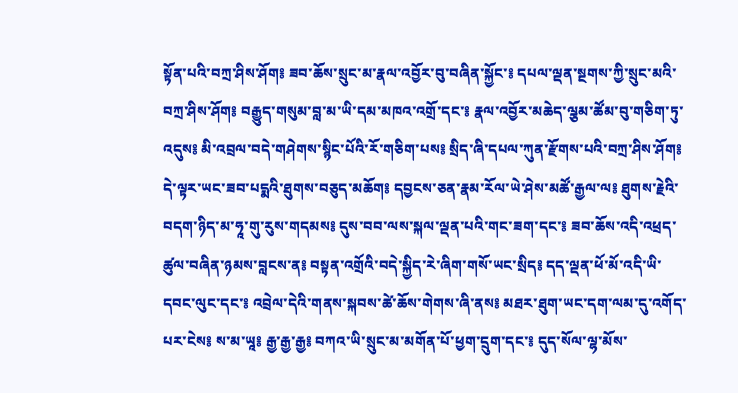སྟོན་པའི་བཀྲ་ཤིས་ཤོག༔ ཟབ་ཆོས་སྲུང་མ་རྣལ་འབྱོར་བུ་བཞིན་སྐྱོང་༔ དཔལ་ལྡན་སྔགས་ཀྱི་སྲུང་མའི་བཀྲ་ཤིས་ཤོག༔ བརྒྱུད་གསུམ་བླ་མ་ཡི་དམ་མཁའ་འགྲོ་དང་༔ རྣལ་འབྱོར་མཆེད་ལྕམ་ཚོམ་བུ་གཅིག་ཏུ་འདུས༔ མི་འབྲལ་བདེ་གཤེགས་སྙིང་པོའི་རོ་གཅིག་པས༔ སྲིད་ཞི་དཔལ་ཀུན་རྫོགས་པའི་བཀྲ་ཤིས་ཤོག༔ དེ་ལྟར་ཡང་ཟབ་པདྨའི་ཐུགས་བཅུད་མཆོག༔ དབྱངས་ཅན་རྣམ་རོལ་ཡེ་ཤེས་མཚོ་རྒྱལ་ལ༔ ཐུགས་རྗེའི་བདག་ཉིད་མ་ཧཱ་གུ་རུས་གདམས༔ དུས་བབ་ལས་སྐལ་ལྡན་པའི་གང་ཟག་དང་༔ ཟབ་ཆོས་འདི་འཕྲད་ཚུལ་བཞིན་ཉམས་བླངས་ན༔ བསྟན་འགྲོའི་བདེ་སྐྱིད་རེ་ཞིག་གསོ་ཡང་སྲིད༔ དད་ལྡན་ཕོ་མོ་འདི་ཡི་དབང་ལུང་དང་༔ འབྲེལ་དེའི་གནས་སྐབས་ཚེ་ཆོས་གེགས་ཞི་ནས༔ མཐར་ཐུག་ཡང་དག་ལམ་དུ་འགོད་པར་ངེས༔ ས་མ་ཡཱ༔ རྒྱ་རྒྱ་རྒྱ༔ བཀའ་ཡི་སྲུང་མ་མགོན་པོ་ཕྱག་དྲུག་དང་༔ དུད་སོལ་ལྷ་མོས་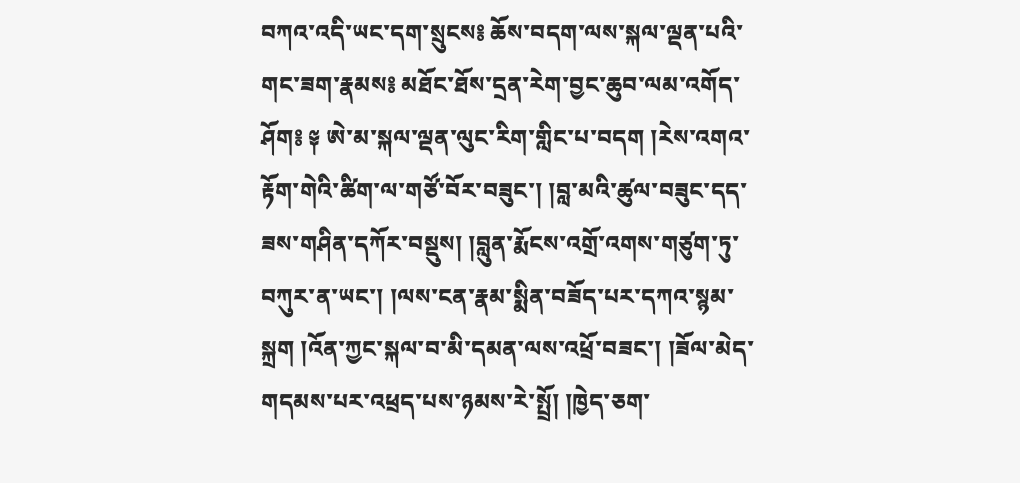བཀའ་འདི་ཡང་དག་སྲུངས༔ ཆོས་བདག་ལས་སྐལ་ལྡན་པའི་གང་ཟག་རྣམས༔ མཐོང་ཐོས་དྲན་རེག་བྱང་ཆུབ་ལམ་འགོད་ཤོག༔ ༈ ཨེ་མ་སྐལ་ལྡན་ལུང་རིག་གླིང་པ་བདག །རེས་འགའ་རྟོག་གེའི་ཚིག་ལ་གཙོ་བོར་བཟུང་། །བླ་མའི་ཚུལ་བཟུང་དད་ཟས་གཤིན་དཀོར་བསྡུས། །བླུན་རྨོངས་འགྲོ་འགས་གཙུག་ཏུ་བཀུར་ན་ཡང་། །ལས་ངན་རྣམ་སྨིན་བཟོད་པར་དཀའ་སྙམ་སྐྲག །འོན་ཀྱང་སྐལ་བ་མི་དམན་ལས་འཕྲོ་བཟང་། །ཟོལ་མེད་གདམས་པར་འཕྲད་པས་ཉམས་རེ་སྤྲོ། །ཁྱེད་ཅག་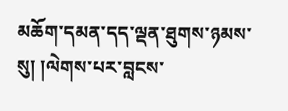མཆོག་དམན་དད་ལྡན་ཐུགས་ཉམས་སུ། །ལེགས་པར་བླངས་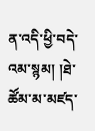ན་འདི་ཕྱི་བདེ་འམ་སྙམ། །ཐེ་ཚོམ་མ་མཛད་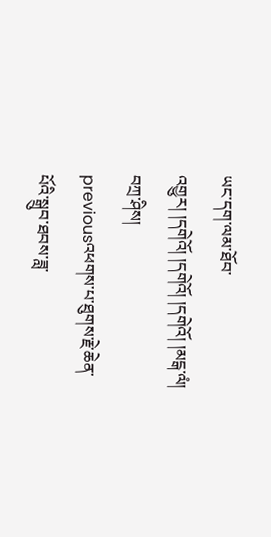ཡང་དག་ལམ་ཐོབ་འགྱུར། །དགེའོ། །དགེའོ། །དགེའོ། །མངྒ་ལཾ། བཀྲ་ཤིས།
previousའཕགས་པ་ཐུགས་རྗེ་ཆེན་པོའི་སྒྲུབ་ཐབས་ཟླ་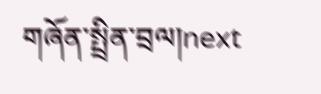གཞོན་སྤྲིན་བྲལ།next